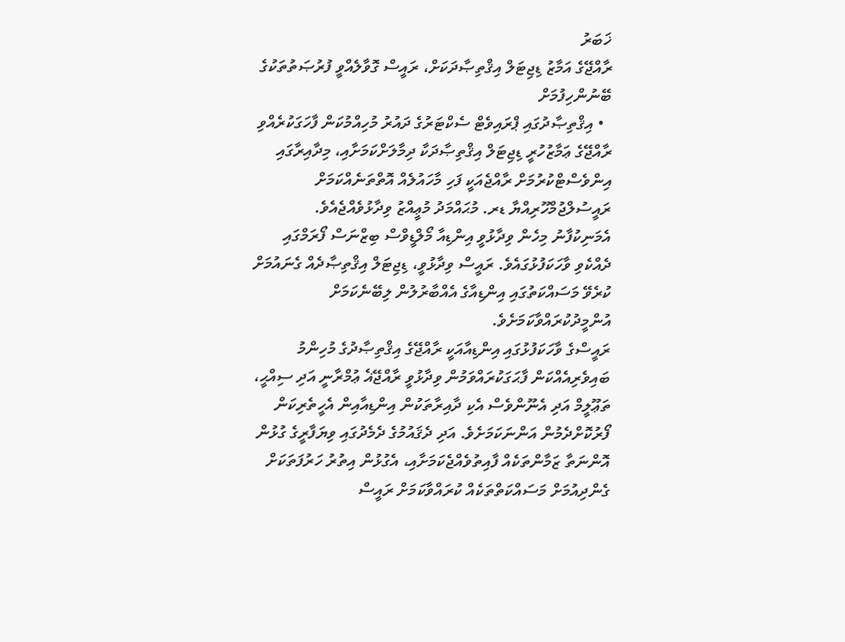ޚަބަރު
ރާއްޖޭގެ އަމާޒު ޑިޖިޓަލް އިޤްތިޞާދަކަށް، ރައީސް ގޮވާލެއްވީ ފުރުޞަތުތަކުގެ ބޭނުންހިފުމަށް
  • އިޤްތިޞާދުގައި ޕްރައިވެޓް ސެކްޓަރުގެ ދައުރު މުހިއްމުކަން ފާހަގަކުރެއްވި
ރާއްޖޭގެ ޢަމާޒުހުރީ ޑިޖިޓަލް އިޤްތިޞާދަކާ ދިމާލަށްކަމަށާއި، މިދާއިރާގައި އިންވެސްޓްކުރުމަށް ރާއްޖެއަކީ ފަހި މާހައުލެއް އޮތްތަނެއްކަމަށް ރައީސުލްޖުމްހޫރިއްޔާ ޑރ. މުޙައްމަދު މުޢީއްޒު ވިދާޅުވެއްޖެއެވެ.
އެމަނިކުފާނު މިހެން ވިދާޅުވީ އިންޑިއާ މޯލްޑީވްސް ބިޒްނަސް ފޯރަމްގައި ދެއްކެވި ވާހަކަފުޅުގައެވެ. ރައީސް ވިދާޅުވީ، ޑިޖިޓަލް އިޤްތިޞާދެއް ގެނައުމަށް ކުރެވޭ މަސައްކަތުގައި އިންޑިއާގެ އެއްބާރުލުން ލިބޭނެކަމަށް އުންމީދުކުރައްވާކަމަށެވެ.
ރައީސްގެ ވާހަކަފުޅުގައި އިންޑިއާއަކީ ރާއްޖޭގެ އިޤްތިޞާދުގެ މުހިންމު ބައިވެރިއެއްކަން ފާޙަގަކުރައްވަމުން ވިދާޅުވީ ރާއްޖޭޣެ ޢުމްރާނީ އަދި ސިއްޙީ، ތަޢޫލީމް އަދި އެނޫންވެސް އެކި ދާއިރާތަކުން އިންޑިއާއިން އެހީތެރިކަން ފޯރުކޮށްދެމުން އަންނަކަމަށެވެ. އަދި ދެޤައުމުގެ ދެމެދުގައި ވިޔަފާރީގެ ގުޅުން އޮންނަތާ ޒަމާންތަކެއް ފާއިތުވެއްޖެކަމަށާއި، އެގުޅުން އިތުރު ހަރުފަތަކަށް ގެންދިއުމަށް މަސައްކަތްތަކެއް ކުރައްވާކަމަށް ރައީސް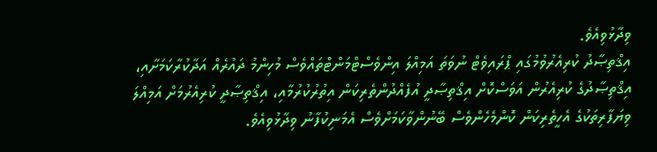ވިދާޅުވިއެވެ.
އިޤްތިޞާދު ކުރިއެރުވުމުގައި ޕްރައިވެޓް ނުވަތަ އަމިއްލަ އިންވެސްޓްމަންޓްތައްވެސް މުހިންމު ދައުރެއް އަދާކުރާކަމަށާއި، އިޤްތިޞާދުގެ ކުރިއެރުން އަވަސްކޮށް އިޤްތިޞާދީ އުފެއްދުންތެރިކަން އިތުރުކުރުމާއި، އިޤްތިޞާދީ ކުރިއެރުމަށް އަމިއްލަ ވިޔަފާރިތަކުގެ އެހީތެރިކަން ކޮންމެހެންވެސް ބޭނުންވާކަމަށްވެސް އެމަނިކުފާނު ވިދާޅުވިއެވެ.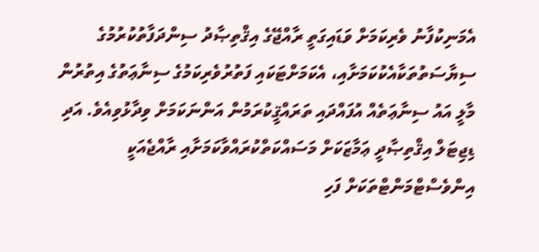އެމަނިކުފާނު ވެރިކަމަށް ވަޑައިގަތީ ރާއްޖޭގެ އިޤްތިޞާދު ސިންދަފާތުކުރުމުގެ ސިޔާސަތުތަކާއެކުކަމަށާއި، އެކަމަށްޓަކައި ފަތުރުވެރިކަމުގެ ސިނާޢަތުގެ އިތުރުން މާލީ އައު ސިނާޢަތެއް އުފައްދައި ތަރައްޤީކުރަމުން އަންނަކަމަށް ވިދާޅުވިއެވެ. އަދި ޑިޖިޓަލް އިޤްތިޞާދީ ޢަމާޒަކަށް މަސައްކަތްކުރައްވާކަމަށާއި ރާއްޖެއަކީ އިންވެސްޓްމަންޓްތަކަށް ފަހި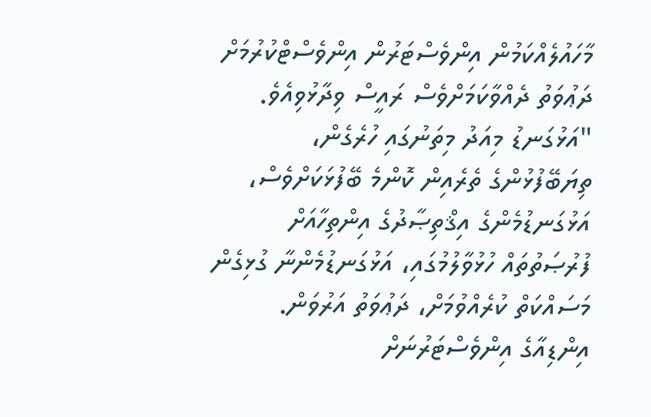މާހައުލެއްކަމުން އިންވެސްޓަރުން އިންވެސްޓްކުރުމަށް ދަޢުވަތު ދެއްވާކަމަށްވެސް ރައީސް ވިދާޅުވިއެވެ.
"އަޅުގަނޑު މިއަދު މިތަނުގައި ހުރެގެން، ތިޔަބޭފުޅުންގެ ތެރެއިން ކޮންމެ ބޭފުޅަކަށްވެސް، އަޅުގަނޑުމެންގެ އިޤްތިޞާދުގެ އިންތިހާއަށް ފުރުޞަތުތައް ހުޅުވާލުމުގައި، އަޅުގަނޑުމެންނާ ގުޅިގެން މަސައްކަތް ކުރެއްވުމަށް، ދަޢުވަތު އަރުވަން. އިންޑިއާގެ އިންވެސްޓަރުނަށް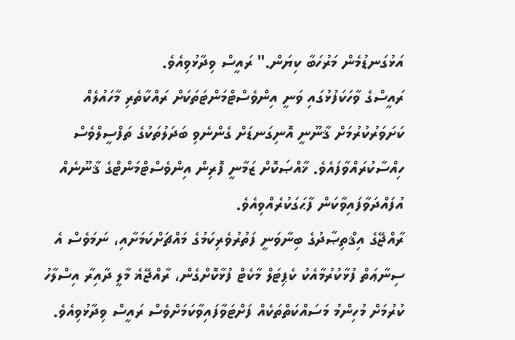އަޅުގަނޑުމެން މަރުހަބާ ކިޔަން." ރައީސް ވިދާޅުވިއެވެ.
ރައީސްގެ ވާހަކަފުޅުގައި ވަނީ އިންވެސްޓްމަންޓަތަކަށް ރައްކާތެރި މާހައުލެއް ކަށަވަރުކުރުމަށް ޤާނޫނީ އޮނިގަނޑަށް ގެންނެވި ބަދަލުތަކުގެ ތަފްސީލްވެސް ހިއްސާކުރައްވާފައެވެ. ޚާއްޞަކޮށް ޒަމާނީ ފޮރިން އިންވެސްޓްމަންޓްގެ ޤާނޫނެއް އުފައްދަވާފައިވާކަން ފާޙަގަކުރެއްވިއެވެ.
ރާއްޖޭގެ އިޤްތިޞާދުގެ ބިނާވަނީ ފަތުރުވެރިކަމުގެ މައްޗަށްކަމަށާއި، ނަމަވެސް އެ ސިނާޢަތް ފުޅާކުރުމާއެކު ކެޕިޓަލް މާކެޓް ފުޅާކޮށްގެން، ރާއްޖޭޣެ މާލީ ދާއިރާ އިސްލާހު ކުރުމަށް މުހިންމު މަސައްކަތްތަކެއް ފަށްޓަވާފައިވާކަމަށްވެސް ރައީސް ވިދާޅުވިއެވެ.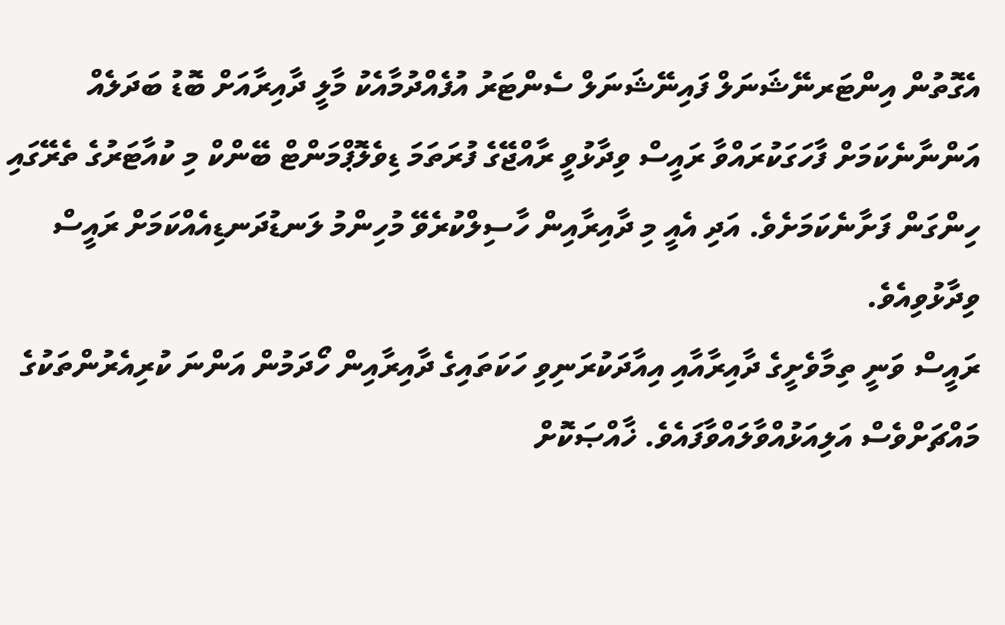އެގޮތުން އިންޓަރނޭޝަނަލް ފައިނޭޝަނަލް ސެންޓަރު އުފެއްދުމާއެކު މާލީ ދާއިރާއަށް ބޮޑު ބަދަލެއް އަންނާނެކަމަށް ފާހަގަކުރައްވާ ރައީސް ވިދާޅުވީ ރާއްޖޭގެ ފުރަތަމަ ޑިވެލޮޕްމަންޓް ބޭންކް މި ކުއާޓަރުގެ ތެރޭގައި ހިންގަން ފަށާނެކަމަށެވެ. އަދި އެއީ މި ދާއިރާއިން ހާސިލްކުރެވޭ މުހިންމު ލަނޑުދަނޑިއެއްކަމަށް ރައީސް ވިދާޅުވިއެވެ.
ރައީސް ވަނީ ތިމާވެށީގެ ދާއިރާއާއި އިއާދަކުރަނިވި ހަކަތައިގެ ދާއިރާއިން ހޯދަމުން އަންނަ ކުރިއެރުންތަކުގެ މައްޗަށްވެސް އަލިއަޅުއްވާލައްވާފައެވެ. ޚާއްޞަކޮށް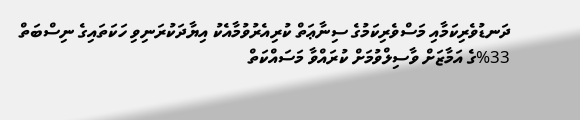ދަނޑުވެރިކަމާއި މަސްވެރިކަމުގެ ސިނާޢަތް ކުރިއެރުވުމާއެކު އިޔާދަކުރަނިވި ހަކަތައިގެ ނިސްބަތް 33%ގެ އަމާޒަށް ވާސިލްވުމަށް ކުރައްވާ މަސައްކަތް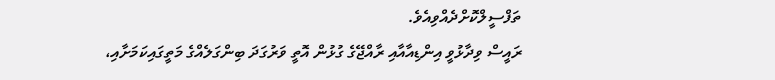ތަފްސީލްކޮށްދެއްވިއެވެ.
ރައީސް ވިދާޅުވީ އިންޑިއާއާއި ރާއްޖޭގެ ގުޅުން އޮތީ ވަރުގަދަ ބިންގަލެއްގެ މަތީގައިކަމަށާއި،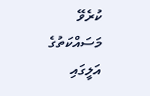ކުރެވޭ މަސައްކަތުގެ އަލީގައި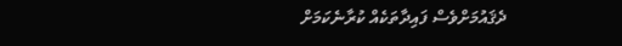ދެޤައުމަށްވެސް ފައިދާތަކެއް ކުރާނެކަމަށް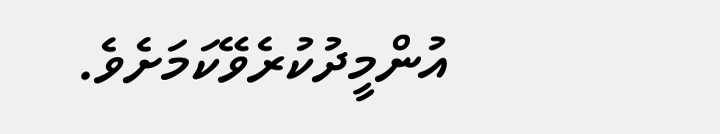އުންމީދުކުރެވޭކަމަށެވެ.